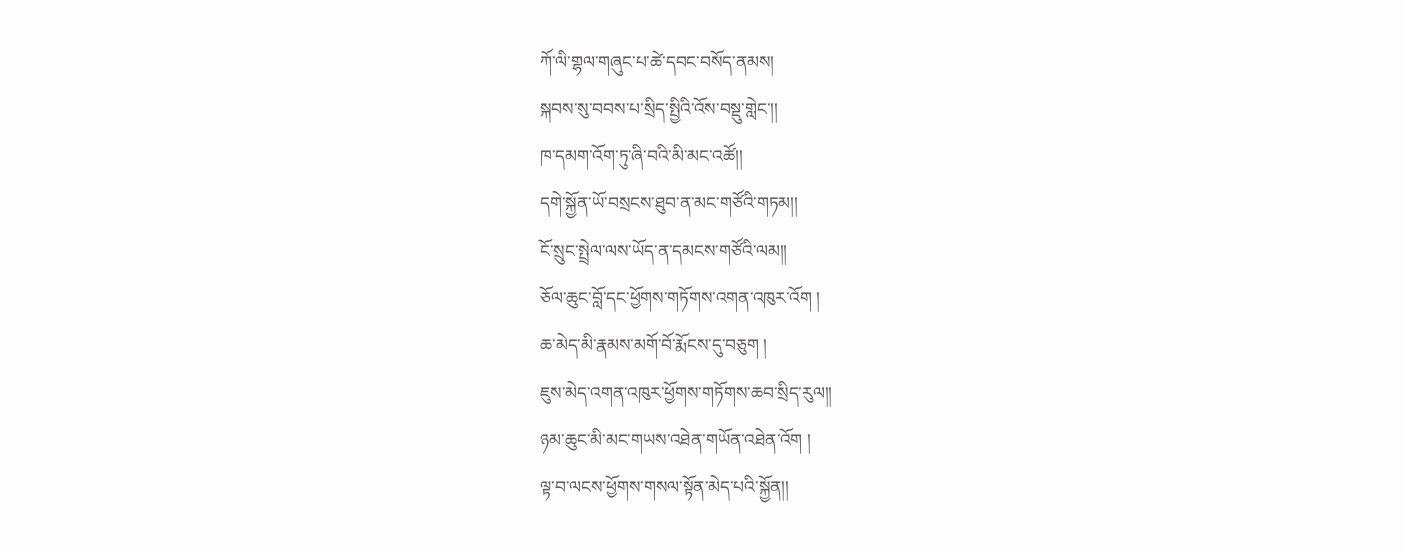ཀོ་ལི་གྷལ་གཞུང་པ་ཚེ་དབང་བསོད་ནམས།
སྐབས་སུ་བབས་པ་སྲིད་སྤྱིའི་འོས་བསྡུ་གླེང་།།
ཁ་དམག་འོག་ཏུ་ཞི་བའི་མི་མང་འཚོ།།
དགེ་སྐྱོན་ཡོ་བསྲངས་ཐུབ་ན་མང་གཙོའི་གཏམ།།
ངོ་སྲུང་སྤྲེལ་ལས་ཡོད་ན་དམངས་གཙོའི་ལམ།།
ཅོལ་ཆུང་བློ་དང་ཕྱོགས་གཏོགས་འགན་འཁུར་འོག །
ཆ་མེད་མི་རྣམས་མགོ་བོ་རྨོངས་དུ་བཅུག །
ཇུས་མེད་འགན་འཁུར་ཕྱོགས་གཏོགས་ཆབ་སྲིད་རུལ།།
ཉམ་ཆུང་མི་མང་གཡས་འཐེན་གཡོན་འཐེན་འོག །
ལྟ་བ་ལངས་ཕྱོགས་གསལ་སྟོན་མེད་པའི་སྐྱོན།།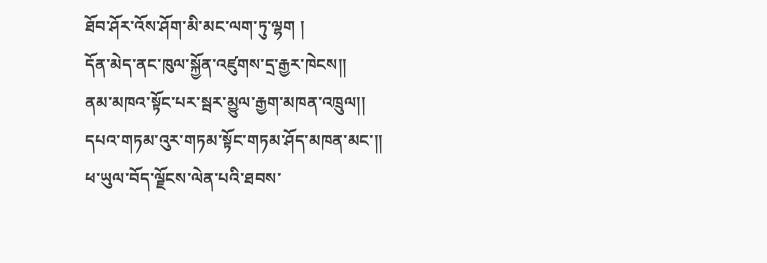ཐོབ་ཤོར་འོས་ཤོག་མི་མང་ལག་ཏུ་ལྷག །
དོན་མེད་ནང་ཁུལ་སྐྱོན་འཛུགས་དྲ་རྒྱར་ཁེངས།།
ནམ་མཁའ་སྟོང་པར་སྦར་མྱུལ་རྒྱག་མཁན་འཁྲུལ།།
དཔའ་གཏམ་འུར་གཏམ་སྟོང་གཏམ་ཤོད་མཁན་མང་།།
ཕ་ཡུལ་བོད་ལྗོངས་ལེན་པའི་ཐབས་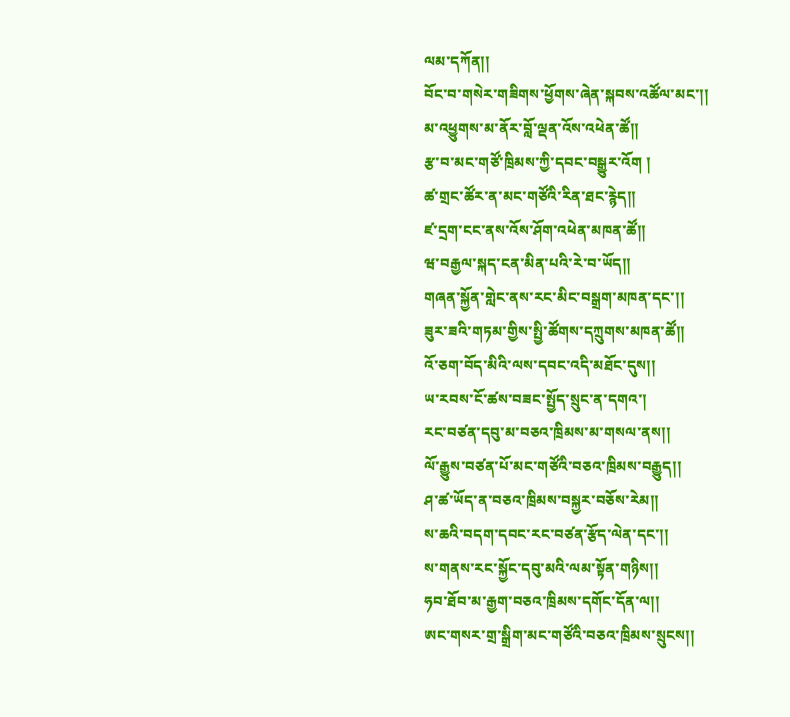ལམ་དཀོན།།
བོང་བ་གསེར་གཟིགས་ཕྱོགས་ཞེན་སྐབས་འཚོལ་མང་།།
མ་འཕྱུགས་མ་ནོར་བློ་ལྡན་འོས་འཕེན་ཚོ།།
རྩ་བ་མང་གཙོ་ཁྲིམས་ཀྱི་དབང་བསྒྱུར་འོག །
ཚ་གྲང་ཚོར་ན་མང་གཙོའི་རིན་ཐང་རྙེད།།
ཛ་དྲག་ངང་ནས་འོས་ཤོག་འཕེན་མཁན་ཚོ།།
ཝ་བརྒྱལ་སྐད་ངན་མིན་པའི་རེ་བ་ཡོད།།
གཞན་སྐྱོན་གླེང་ནས་རང་མིང་བསྒྲག་མཁན་དང་།།
ཟུར་ཟའི་གཏམ་གྱིས་སྤྱི་ཚོགས་དཀྲུགས་མཁན་ཚོ།།
འོ་ཅག་བོད་མིའི་ལས་དབང་འདི་མཐོང་དུས།།
ཡ་རབས་ངོ་ཚས་བཟང་སྤྱོད་སྲུང་ན་དགའ་།
རང་བཙན་དབུ་མ་བཅའ་ཁྲིམས་མ་གསལ་ནས།།
ལོ་རྒྱུས་བཙན་པོ་མང་གཙོའི་བཅའ་ཁྲིམས་བརྒྱུད།།
ཤ་ཚ་ཡོད་ན་བཅའ་ཁྲིམས་བསྐྱར་བཅོས་རེམ།།
ས་ཆའི་བདག་དབང་རང་བཙན་རྩོད་ལེན་དང་།།
ས་གནས་རང་སྐྱོང་དབུ་མའི་ལམ་སྟོན་གཉིས།།
ཧབ་ཐོབ་མ་རྒྱག་བཅའ་ཁྲིམས་དགོང་དོན་ལ།།
ཨང་གསར་གྲ་སྒྲིག་མང་གཙོའི་བཅའ་ཁྲིམས་སྲུངས།།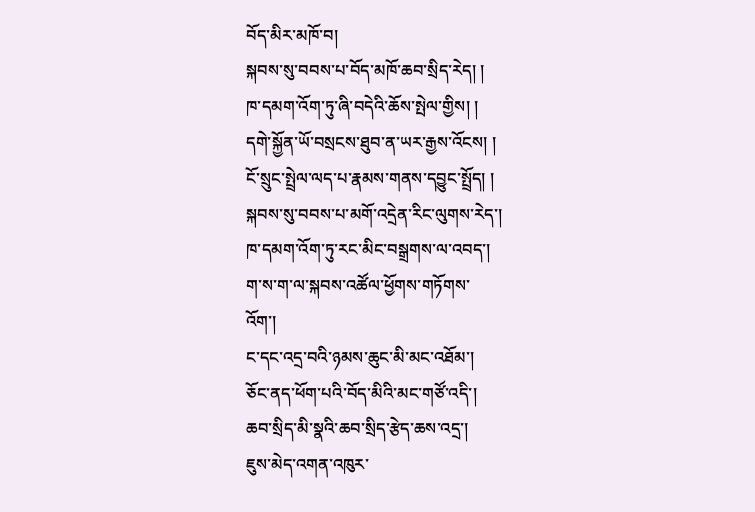བོད་མིར་མཁོ་བ།
སྐབས་སུ་བབས་པ་བོད་མཁོ་ཆབ་སྲིད་རེད། །
ཁ་དམག་འོག་ཏུ་ཞི་བདེའི་ཆོས་སྤེལ་གྱིས། །
དགེ་སྐྱོན་ཡོ་བསྲངས་ཐུབ་ན་ཡར་རྒྱས་འོངས། །
ངོ་སྲུང་སྤྲེལ་ལད་པ་རྣམས་གནས་དབྱུང་སྤྲོད། །
སྐབས་སུ་བབས་པ་མགོ་འདྲེན་རིང་ལུགས་རེད་།
ཁ་དམག་འོག་ཏུ་རང་མིང་བསྒྲགས་ལ་འབད་།
ག་ས་ག་ལ་སྐབས་འཚོལ་ཕྱོགས་གཏོགས་
འོག་།
ང་དང་འདྲ་བའི་ཉམས་ཆུང་མི་མང་འཐོམ་།
ཅོང་ནད་ཕོག་པའི་བོད་མིའི་མང་གཙོ་འདི་།
ཆབ་སྲིད་མི་སྣའི་ཆབ་སྲིད་རྩེད་ཆས་འདྲ་།
ཇུས་མེད་འགན་འཁུར་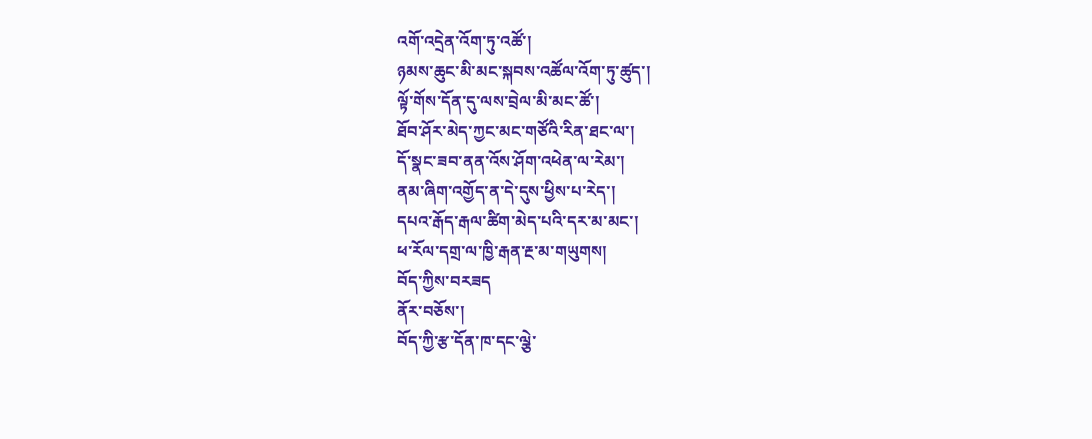འགོ་འདྲེན་འོག་ཏུ་འཚོ་།
ཉམས་ཆུང་མི་མང་སྐབས་འཚོལ་འོག་ཏུ་ཚུད་།
ལྟོ་གོས་དོན་དུ་ལས་བྲེལ་མི་མང་ཚོ་།
ཐོབ་ཤོར་མེད་ཀྱང་མང་གཙོའི་རིན་ཐང་ལ་།
དོ་སྣང་ཟབ་ནན་འོས་ཤོག་འཕེན་ལ་རེམ་།
ནམ་ཞིག་འགྱོད་ན་དེ་དུས་ཕྱིས་པ་རེད་།
དཔའ་རྒོད་རྒལ་ཚིག་མེད་པའི་དར་མ་མང་།
ཕ་རོལ་དགྲ་ལ་ཁྱི་རྒན་རྔ་མ་གཡུགས།
བོད་ཀྱིས་བརཟད
ནོར་བཅོས་།
བོད་ཀྱི་རྩ་དོན་ཁ་དང་ལྕེ་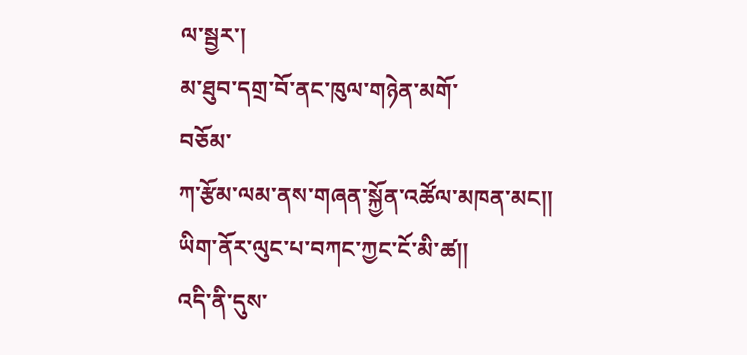ལ་སྦྱར་།
མ་ཐུབ་དགྲ་བོ་ནང་ཁུལ་གཉེན་མགོ་
བཅོམ་
ཀ་རྩོམ་ལམ་ནས་གཞན་སྐྱོན་འཚོལ་མཁན་མང།།
ཡིག་ནོར་ལུང་པ་བཀང་ཀྱང་ངོ་མི་ཚ།།
འདི་ནི་དུས་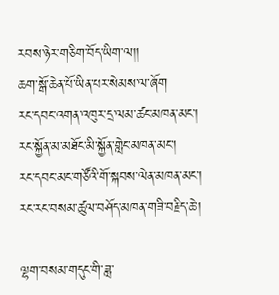རབས་ཉེར་གཅིག་བོད་ཡིག་ལ།།
ཆག་སྒོ་ཆེན་པོ་ཡིན་པར་སེམས་ལ་ཞོག
རང་དབང་འགན་འཁུར་དྲ་ལམ་ཚང་མཁན་མང་།
རང་སྐྱོན་མ་མཐོང་མི་སྐྱོན་གླེང་མཁན་མང་།
རང་དབང་མང་གཙོའི་གོ་སྐབས་ལེན་མཁན་མང་།
རང་རང་བསམ་ཚུལ་བཤོད་མཁན་གཟི་བརྗིད་ཆེ་།

ལྷག་བསམ་གདུང་གི་ཟླ་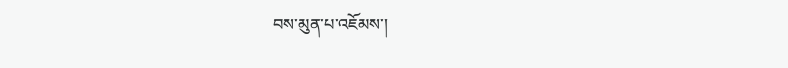བས་མུན་པ་འཇོམས་།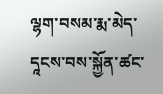ལྷག་བསམ་རྨ་མེད་དཱངས་བས་སྐྱོན་ཚང་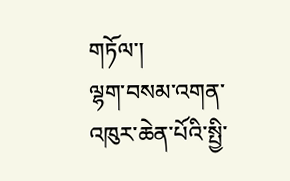གཏོལ་།
ལྷག་བསམ་འགན་འཁུར་ཆེན་པོའི་སྤྱི་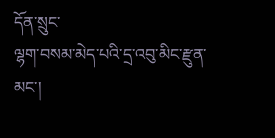དོན་སྲུང་
ལྷག་བསམ་མེད་པའི་དྲ་འབུ་མིང་རྫུན་མང་།